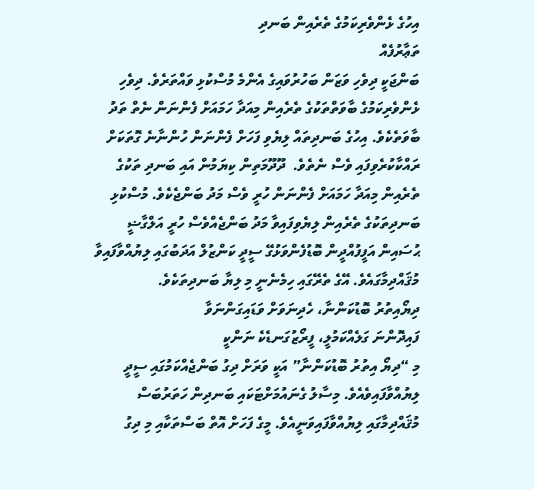އިހުގެ ޅެންވެރިކަމުގެ ތެރެއިން ބަނދި
ތަޢާރުފެއް
ބަންޖަކީ ދިވެހި ވަޒަން ބަހުރުވައިގެ އެންމެ މުސްކުޅި ވައްތަރެވެ. ދިވެހި ޅެންވެރިކަމުގެ ބާވަތްތަކުގެ ތެރެއިން މިއަދާ ހަމައަށް ފެންނަން ނެތް ތަދު ބާވަތެކެވެ. އިހުގެ ބަނދިތައް ލިޔެވި ފަހަށް ފެންނަން ހުންނާނެ ގޮތަކަށް ރައްކާކުރެވިފައި ވެސް ނެތެވެ.  ދޫދޫމަތިން ކިޔަމުން އައި ބަނދި ތަކުގެ ތެރެއިން މިއަދާ ހަމައަށް ފެންނަން ހުރީ ވެސް މަދު ބަންޖެކެވެ. މުސްކުޅި ބަނދިތަކުގެ ތެރެއިން ލިޔެވިފައިވާ މަދު ބަންޖެއްވެސް ހުރީ އަލްގާޟީ ޙުސައިން އަފީފުއްދީން ބޮޑުފެންވަޅުގޭ ސީދީ ކަންޒުލް އަދަބުގައި ލިޔުއްވާފައިވާ މުޤައްދިމާގައެވެ. އޭގެ ތެރޭގައި ހިމެނެނީ މި ލިޔާ ބަނދިތަކެވެ.
ދިޔޯއިތުރު ބޮޑުކަންނާ، ހެދިނަވަށް ވަޑައިގަންނަވާ
ފައިދޮންނަ ގަލެއްކަމުލީ، ފީރޯޒުގަނޑެކެ ނަންކީ
މި “ދިޔޯ އިތުރު ބޮޑުކަންނާ” އަކީ ވަރަށް ދިގު ބަންޖެއްކަމުގައި ސީދީ ލިޔުއްވާފައިވެއެވެ. މިސާލު ގެނައުމަށްޓަކައި ބަނދިން ހަތަރުބަސް މުޤައްދިމާގައި ލިޔުއްވާފައިވަނީއެވެ. މީގެ ފަހަށް އޮތް ބަސްތަކާއި މި ދިގު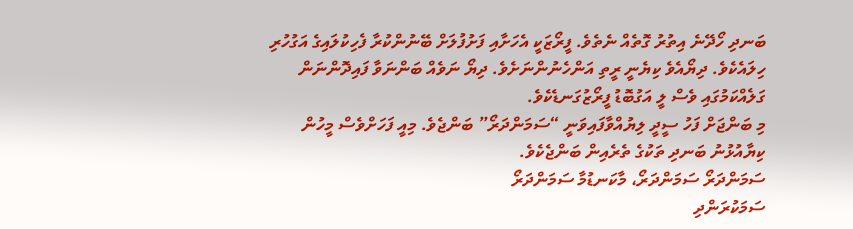ބަނދި ހޯދޭނެ އިތުރު ގޮތެއް ނެތެވެ. ފީރޯޒަކީ އެހަށާއި ފަށުފުލަށް ބޭނުންކުރާ ފެހިކުލައިގެ އަގުހުރި ހިލައެކެވެ. ދިޔޯއެވެ ކިޔެނީ ރީތި އަންހެނުންނަށެވެ. ދިޔޯ ނަވެއް ބަންނަވާ ފައިދޮންނަން ގަލެއްކަމުގައި ވެސް ލީ އަގުބޮޑު ފީރޯޒުގަނޑެކެވެ.
މި ބަންޖަށް ފަހު ސީދީ ލިޔުއްވާފައިވަނީ “ސަމަންދަރޯ” ބަންޖެވެ. މިއީ ފަހަށްވެސް މީހުން ކިޔާއުޅުނު ބަނދި ތަކުގެ ތެރެއިން ބަންޖެކެވެ.
ސަމަންދަރޯ ސަމަންދަރޯ، މާކަނޑުމާ ސަމަންދަރޯ
ސަމަކުރަންދި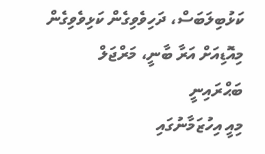ކަޅުބިލަބަސް، ދަހިވެވިގެން ކަޅިވެވިގެން
މިއޮޑިއަށް އަރާ ބާނީ، މަރްޖަލް ބަޙްރައިނީ
މިއީ އިހުޒަމާނުގައި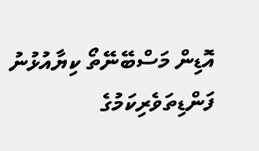އޮޑިން މަސްބޭނޭތޯ ކިޔާއުޅުނު ފަންޑިތަވެރިކަމުގެ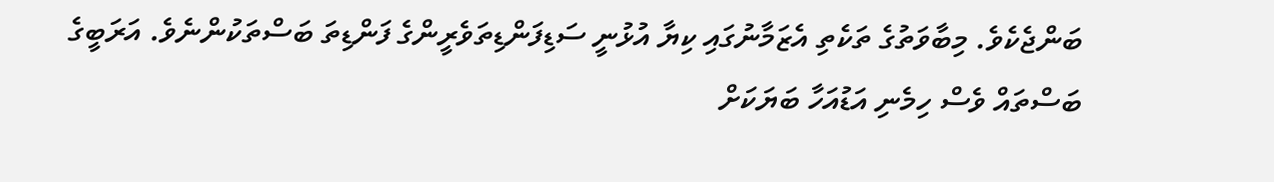ބަންޖެކެވެ. މިބާވަތުގެ ތަކެތި އެޒަމާނުގައި ކިޔާ އުޅުނީ ސަޑިފަންޑިތަވެރީންގެ ފަންޑިތަ ބަސްތަކުންނެވެ. އަރަބީގެ ބަސްތައް ވެސް ހިމެނި އަޑުއަހާ ބަޔަކަށް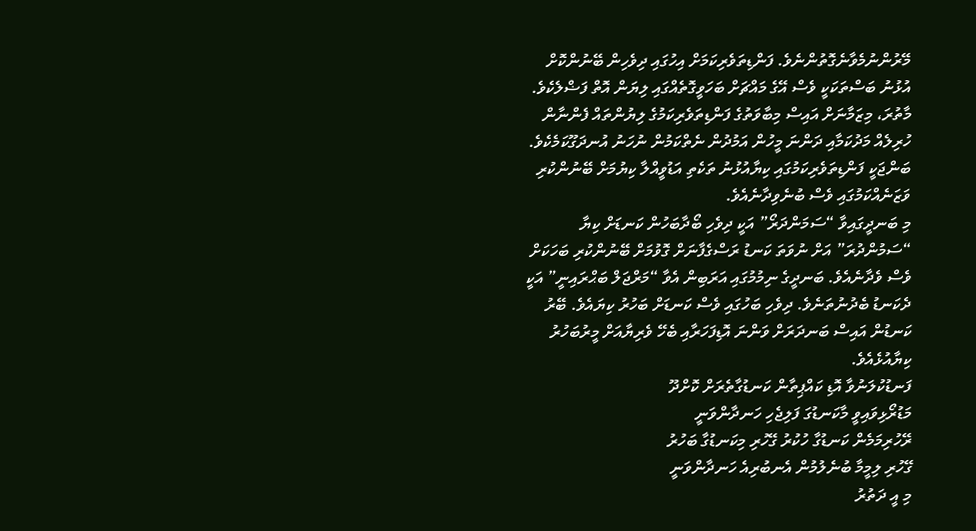މޭރުންނުމެވާނެގޮތުންނެވެ. ފަންޑިތަވެރިކަމަށް އިހުގައި ދިވެހިން ބޭނުންކޮށް އުޅުނު ބަސްތަކަކީ ވެސް އޭގެ މައްޗަށް ބަހަވީގޮތެއްގައި ލިޔަން އޮތް ފަޟްލެކެވެ. މާތުރަ، މިޒަމާނަށް އައިސް މިބާވަތުގެ ފަންޑިތަވެރިކަމުގެ ލިޔުންތައް ފެންނާން ހުރިލެއް މަދުކަމާއި ދަންނަ މީހުން އަމުދުން ނެތްކަމުން ނުހަނު އުނދަގޫކަމެކެވެ. ބަންޖަކީ ފަންޑިތަވެރިކަމުގައި ކިޔާއުޅުނު ތަކެތި އަޑުވީއްލާ ކިޔުމަށް ބޭނުންކުރި ވަޒަނެއްކަމުގައި ވެސް ބުނެވިދާނެއެވެ.
މި ބަނދީގައިވާ “ސަމަންދަރޯ” އަކީ ދިވެހި ބޯދާބަހުން ކަނޑަށް ކިޔާ “ސަމުންދުރަ” އަށް ނުވަތަ ކަނޑު ރަސްގެފާނަށް ގޮވުމަށް ބޭނުންކުރި ބަހަކަށް ވެސް ވެދާނެއެވެ. ބަނދީގެ ނިމުމުގައި އަރަބިން އެވާ “މަރްޖަލް ބަޙްރައިނީ” އަކީ ދެކަނޑު ބެދުނުތަނެވެ. ދިވެހި ބަހުގައި ވެސް ކަނޑަށް ބަހުރު ކިޔައެވެ. ބޭރު ކަނޑުން އައިސް ބަނދަރަށް ވަންނަ އޮޑިފަހަރާއި ބެހޭ ވެރިޔާއަށް މީރުބަހުރު ކިޔާއުޅެއެވެ.
ފަނޑުކުލަނުވާ އޮޑި ކައްޕިތާން ކަނޑުގާތެރަށް ކޮށްދޫ
މަޑުރޯޅިވައިވީ މާކަނޑުގަ ފަލިޖެހި ހަނދާންވަނީ
ރޭހުރިމަމެން ކަނޑުގާ ހުކުރު ގޭހުރި މިކަނޑުގާ ބަހުރު
ގޭހުރި ލިމީމާ ބުނެލުމުން އެނބުރިއެ ހަނދާންވަނީ
މި އީ ދަތުރު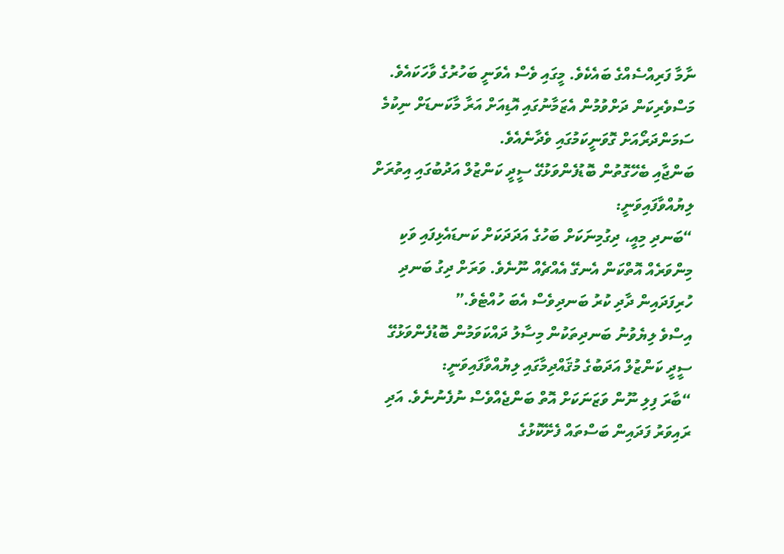ނާމާ ފަރިއްސެއްގެ ބައެކެވެ. މީގައި ވެސް އެވަނީ ބަހުރުގެ ވާހަކައެވެ. މަސްވެރިކަން ދަށްވުމުން އެޒަމާނުގައި އޮޑިއަށް އަރާ މާކަނޑަށް ނިކުމެ ސަމަންދަރޯއަށް ގޮވަނީކަމުގައި ވެދާނެއެވެ.
ބަންޖާއި ބެހޭގޮތުން ބޮޑުފެންވަޅުގޭ ސީދީ ކަންޒުލް އަދުބުގައި އިތުރަށް ލިޔުއްވާފައިވަނީ:
“ބަނދި މިއީ، ދިގުމިނަކަށް ބަހުގެ އަދަދަކަށް ކަނޑައެޅިފައި ވަކި މިންވަރެއް އޮތްކަން އެނގޭ އެއްޗެއް ނޫނެވެ. ވަރަށް ދިގު ބަނދި ހުރިފަދައިން ދާދި ކުރު ބަނދިވެސް އެބަ ހުއްޓެވެ.”
އިސްވެ ލިޔެވުނު ބަނދިތަކުން މިސާލު ދައްކަވަމުން ބޮޑުފެންވަޅުގޭ ސީދީ ކަންޒުލް އަދަބުގެ މުޤައްދިމާގައި ލިޔުއްވާފައިވަނީ:
“ބާރަ ފިލި ނޫން ވަޒަނަކަށް އޮތް ބަންޖެއްވެސް ނުފެނުނެވެ. އަދި ރައިވަރު ފަދައިން ބަސްތައް ފެށޭކޮޅުގެ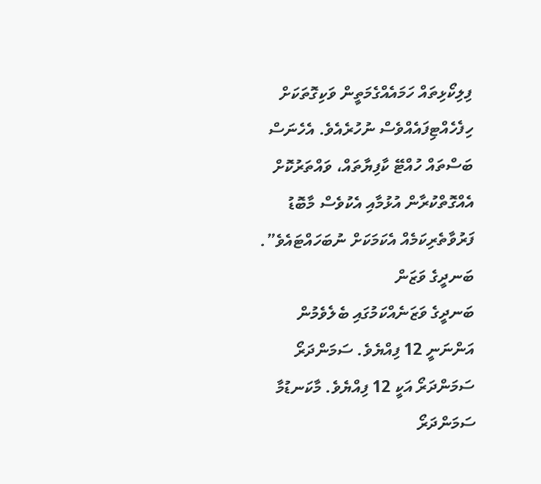ފިލިކޯޅިތައް ހަމައެއްގެމަތީން ވަކިގޮތަކަށް ހިފެހެއްޓިފައެއްވެސް ނުހުރެއެވެ. އެހެނަސް ބަސްތައް ހުއްޓޭ ކާފިޔާތައް، ވައްތަރުކޮށް އެއްގޮތްކުރާން އުޅުމާއި އެކުވެސް މާބޮޑު ފަރުވާތެރިކަމެއް އެކަމަކަށް ނުބަހައްޓައެވެ”.
ބަނދީގެ ވަޒަން
ބަނދީގެ ވަޒަނެއްކަމުގައި ބެލެވެމުން އަންނަނީ 12 ފިއްޔެވެ. ސަމަންދަރޯ ސަމަންދަރޯ އަކީ 12 ފިއްޔެވެ. މާކަނޑުމާ ސަމަންދަރޯ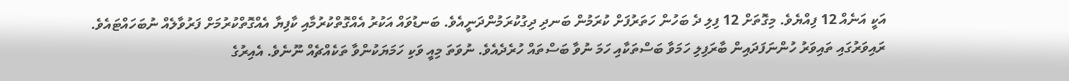އަކީ އަނެއް 12 ފިއްޔެވެ. މިގޮތަށް 12 ފިލި ދެ ބަހުން ހަތަރުފަށް ކުރަމުން ބަނދި ދިގުކުރަމުންދަނީއެވެ. ބަނޑުވައް އަކުރު އެއްގޮތްކުރުމާއި ކާފިޔާ އެއްގޮތްކުރުމަށް ފަރުވާލެއް ނުބަހައްޓައެވެ. ރައިވަރުގައި ތައިވަރު ހުންނަފަދައިން ބާރަފިލި ހަމަވާ ބަސްތަކާއި ހަމަ ނުވާ ބަސްތައް ހުރެދެއެވެ. ނުވަތަ މިއީ ވަކި ހަމަޔަކުންވާ ތަކެއްޗެއް ނޫނެވެ. އެއިރުގެ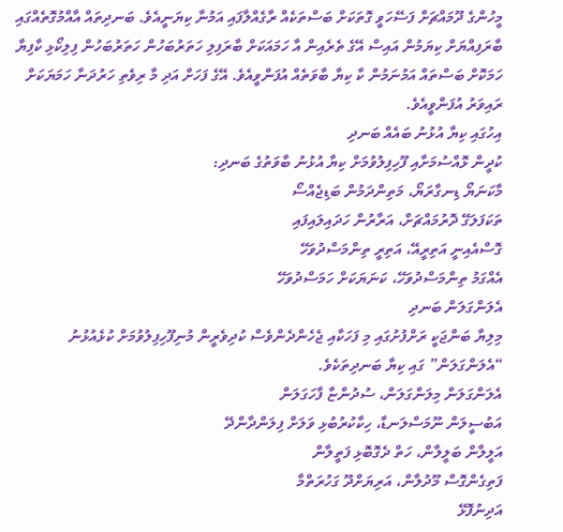މީހުންގެ ދޫމައްޗަށް ފަސޭހަވީ ގޮތަކަށް ބަސްތަކެއް ރާގެއްލާފައި އަމުނާ ކިޔަނީއެވެ. ބަނދިތައް އާއްމުގޮތެއްގައި ބާރަފިއްޔަށް ކިޔަމުން އައިސް އޭގެ ތެރެއިން އާ ހަމައަކަށް ބާރަފިލި ހަތަރުބަހުން ހަތަރުބަހުން ފިލިކޯޅި ކާފިޔާ ހަމަކޮށް ބަސްތައް އަމުނަމުން ކާ ކިޔާ ބާވަތެއް އުފަންވީއެވެ. އޭގެ ފަހަށް އަދި މާ ރިވެތި ހަރުދަނާ ހަމަޔަކަށް ރައިވަރު އުފަންވީއެވެ.
އިހުގައި ކިޔާ އުޅުނު ބައެއް ބަނދި
ކުދީން ޅޮއްސުމަށާއި ފޫހިފިލުވުމަށް ކިޔާ އުޅުނު ބާވަތުގެ ބަނދި:
މާކަނަޔޯ ޑިނގާރަޔޯ، މަތިންދަމުން ބަޑިޖެއްސޯ
ތަކަފަލަގޭ ދޮރުމައްޗަށް، އަރާރުން ހަދައިލައިފައި
ގޮސްއެއިނީ އަތިރީއޭ، އަތިރީ ތިންމަސްދުވަހޭ
އެއްގަމު ތިންމަސްދުވަހޭ، ކަނަޔަކަށް ހަމަސްދުވަހޭ
އެލަންގަލަން ބަނދި
މިލިޔާ ބަންޖަކީ ރަށްފުށުގައި މި ފަހަކާއި ޖެހެންދެންވެސް ކުދިވެރީން މުނިފޫހިފިލުވުމަށް ކުޅެއުޅުނު “އެލަންގަލަން” ގައި ކިޔާ ބަނދިތަކެވެ.
އެލަންގަލަން މިލަންގަލަން، ސުދުންޏާ ފާހަގަލަން
އަބުސީލަން ނޫމަސްލަނޑާ، ހިކާކުރުބުޅި ވަލަށް ފިލަންދާންދޭ
އަލީލާން ބަލީލާން، ހަތް ދެގޮބޮޅި ފަތީލާން
ފަތިގެންގޮސް މޫދުލާން، އަރިޔަށްދޫ ގަހުރަތްމާ
އަދިނުފޮޅޭ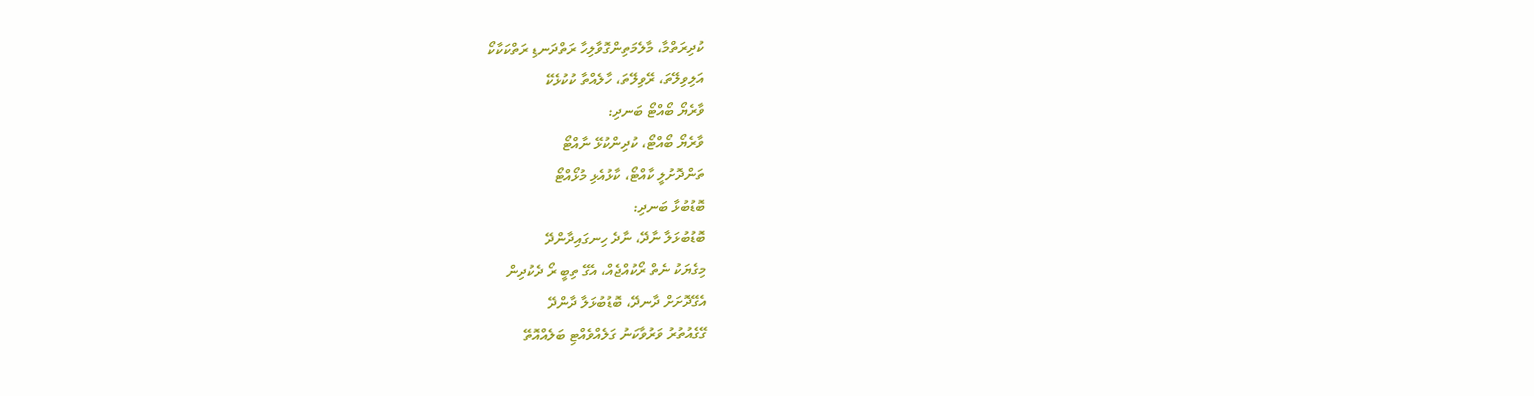ކުދިރަތްމާ، މާލެމަތިންގޮވާލިހާ ރަތްދަނޑި ރަތްކަކާކޯ
އަލިވިލޭތަ، ރޭވިލޭތަ، ހާލެއްތާ ކުކުޅެކޭ
ވާރެޔޯ ބޯއްޓޯ ބަނދި:
ވާރެޔޯ ބޯއްޓޯ، ކުދިންކުޅޭ ނާއްޓޯ
ތަންދޮށުލީ ކާއްޓޯ، ކާޅުއެޅި މުޅޯއްޓޯ
ބޮޑުބުޅާ ބަނދި:
ބޮޑުބުޅަލާ ނާދޭ، ނާދެ ހިނގައިދާންދޭ
މިގެޔަކު ނެތް ރޯކުއްޖެއް، އެގޭ ތިބީ ރޯ ދެކުދިން
އެގޭދޮށަށް ދާނދޭ، ބޮޑުބުޅަލާ ދާންދޭ
ގޭގެއުތުރު ވަރުވާކަނު ގަލެއްވެއްޓި ބަލެއްއޮތޭ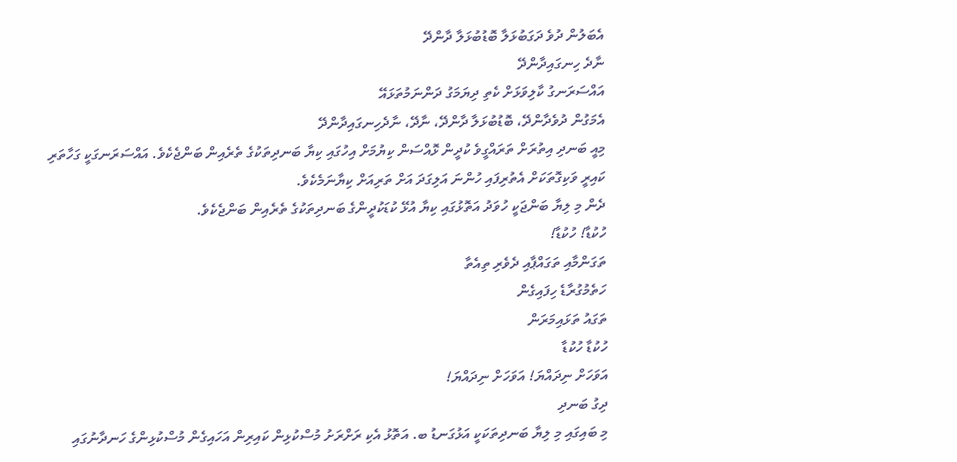އެބަލުން ދުވެ ދަގަބުޅަލާ ބޮޑުބުޅަލާ ދާންދޭ
ނާދެ ހިނގައިދާންދޭ
އައްސަރަނގު ކާލިވަޅަށް ކެތި ދިޔަމަގު ދަންނަމުތަޅައޭ
އެމަގުން ދުވެދާންދޭ، ބޮޑުބުޅަލާ ދާންދޭ، ނާދޭ، ނާދެހިނގައިދާންދޭ
މިއީ ބަނދި އިތުރަށް ތަރައްގީވެ ކުދީން ޅޮއްސަން ކިޔުމަށް އިހުގައި ކިޔާ ބަނދިތަކުގެ ތެރެއިން ބަންޖެކެވެ. އައްސަރަނގަކީ ގަހާތަރި ކައިރީ ވަކިގޮތަކަށް އެތުރިފައި ހުންނަ އަލިގަދަ އަށް ތަރިއަށް ކިޔާނަމެކެވެ.
ދެން މި ލިޔާ ބަންޖަކީ ހުވަދު އަތޮޅުގައި ކިޔާ އުޅޭ ކުޑަކުދީންގެ ބަނދިތަކުގެ ތެރެއިން ބަންޖެކެވެ.
ހުކުޑާ! ހުކުޑާ!
ތަގަންމާއި ތަގައްޕާއި ދެވެރި ތިއެތާ
ހަތެމުގުރާޑެ ހިފައިގެން
ތަގައު ތަޅައިމަރަން
ހުކުޑާ ހުކުޑާ
އަވަހަށް ނިދައްޔަ! އަވަހަށް ނިދައްޔަ!
ދިގު ބަނދި
މި ބައިގައި މި ލިޔާ ބަނދިތަކަކީ އަޅުގަނޑު ބ. އަތޮޅު އެކި ރަށްރަށު މުސްކުޅިން ކައިރިން އަހައިގެން މުސްކުޅިންގެ ހަނދާނުގައި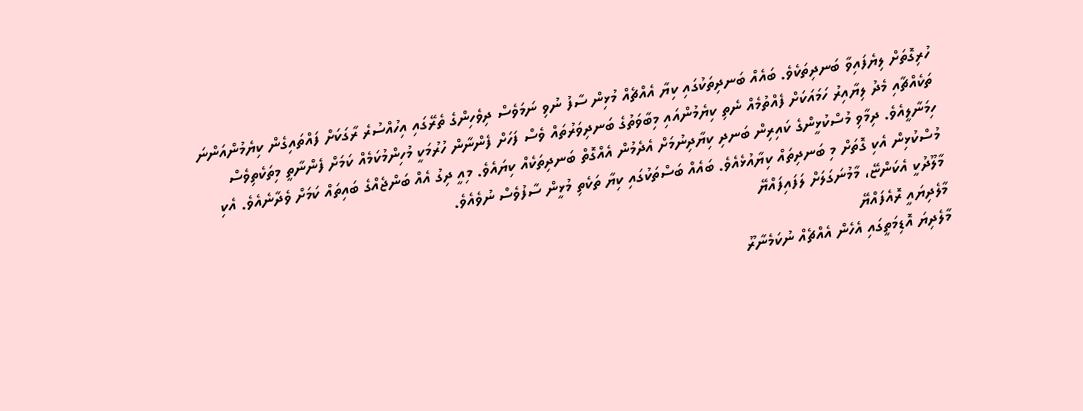ހުރިގޮތަށް ލިޔެފައިވާ ބަނދިތަކެވެ. ބައެއް ބަނދިތަކުގައި ކިޔާ އެއްޗެއް މުޅިން ސާފު ނުވި ނަމަވެސް ދިވެހިންގެ ތެރޭގައި އިހުއްސުރެ ރާގަކަށް ފައްތައިގެން ކިޔެމުންއަންނަ ތަކެއްޗާއި މެދު ލިޔާއިރު ހަމައަކަށް ފެއްތުމެއް ނެތި ކިޔެމުންއައި މިބާވަތުގެ ބަނދިވަރުތައް ވެސް ފަހަށް ފެންނާން ހުރުމަކީ މުހިންމުކަމެއް ކަމަށް ފެންނާތީ މިތަކެތިވެސް ހިމަނާލީއެވެ. ދިމާވި މުސްކުޅީންގެ ކައިރިން ބަނދި ކިޔާދިނުމަށް އެދެމުން އެއްގޮތް ބަނދިތަކެއް ކިޔައެވެ. މިއީ ދިގު އެއް ބަންޖެއްގެ ބައިތައް ކަމަށް ވެދާނެއެވެ. އެކި މުސްކުޅިން އެކި ގޮތަށް މި ބަނދިތައް ކިޔާއުޅެއެވެ. ބައެއް ބަސްތަކުގައި ކިޔާ ތަކެތި މުޅީން ސާފުވެސް ނުވެއެވެ.
މާލޫދުކީ އެކަންޏޭ، މާމުނަގަލަށް ލަފައިފައްޔޭ
މާލެދިޔައީ ރޮއެފައްޔޭ
މާލެދިޔަ އޮޑިމަތީގައި އެހެން އެއްޗެއް ނުކަމެނާރޫ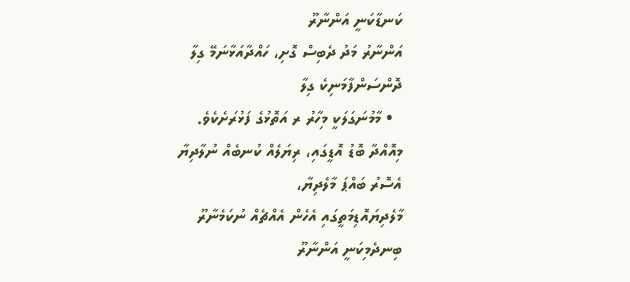ކަނޑާކަނީ އަންނާރޫ
އަންނާރު މަދު ދެބިސް ގޮށި، ހައްދާއަޅާނަމޭ ގިލާ
ދޮންސަންފާމަނިކެ ގިލާ
  • މާމުނަގަލަކީ މިހާރު ރ އަތޮޅުގެ ފަޅުރަށެކެވެ.
މިއޮއްދާ ބޮޑު އޮޑީގައި، ރިޔަލެއް ކުނބެއް ނުލާދިޔާ
އެސޮރު ބައްޕަ މާލެދިޔާ،
މާލެދިޔައޮޑިމަތީގައި އެހެން އެއްޗެއް ނުކަމެނާރޫ
ބިނދެމިކަނީ އަންނާރޫ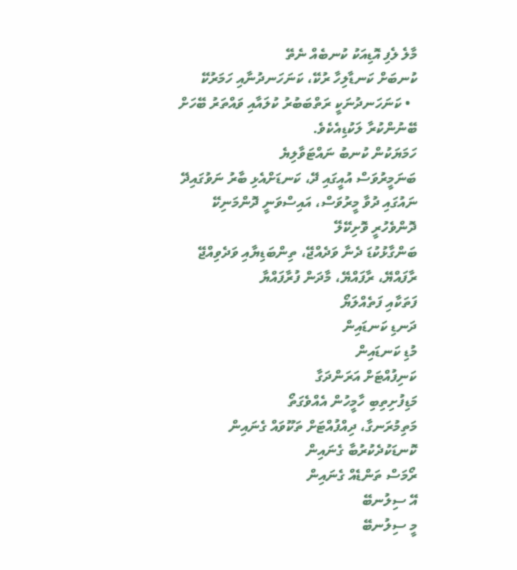މާލެ ލެފި އޮޑިއަކު ކުނބެއް ނެތޭ
ކުނބަށް ކަނޑާލިހާ ރުކޭ، ކަނަހަނދުނާއި ހަމަރުކޭ
  • ކަނަހަނދުނަކީ ރަތްބަބުރު ކުލައާއި ވައްތަރު ބޭހަށް ބޭނުންކުރާ ލަކުޑިއެކެވެ.
ހަމަޔަކުން ކުނބު ނައްޓަވާލިޔެ
ބަނަމީރުވަސް އުއީގައި ދޭ، ކަނޑަށްއެޅި ބާރު ނަވުގައިދޭ
ނައުގައި ދުވާ މީރުވަސް، އައިސްވަނީ ދޮންމަނިކޭ
ދޮންވެހުރީ ވޮށިކޭލޭ
ބަންގާޅުކުޑަ ދެނާ ވަދެއްޖޭ، ތިންބަޑިޔާއި ވަދެވިއްޖޭ
ރާފައްޔޭ، ރާފައްޔޭ، މާދަން ފުރާފައްޔާ
ފަތަކާއި ފަތެއްލަޔޯ
ދަނޑި ކަނޑައިން
މުޑި ކަނޑައިން
ކަނިފުއްޓަށް އަރަންދަގާ
މަޑިފުށިތިބި ހާމީހުން އެއްވެގަތޯ
މަތިމުރަނގާ، ދިއްފުއްޓަށް ތަކޫވައް ގެނައިން
ކޮނޑަކުދެކުރުބާ ގެނައިން
ރޯމަސް ތަންޑެއް ގެނައިން
އޭ ސިލުނބޭ
މީ ސިލުނބޭ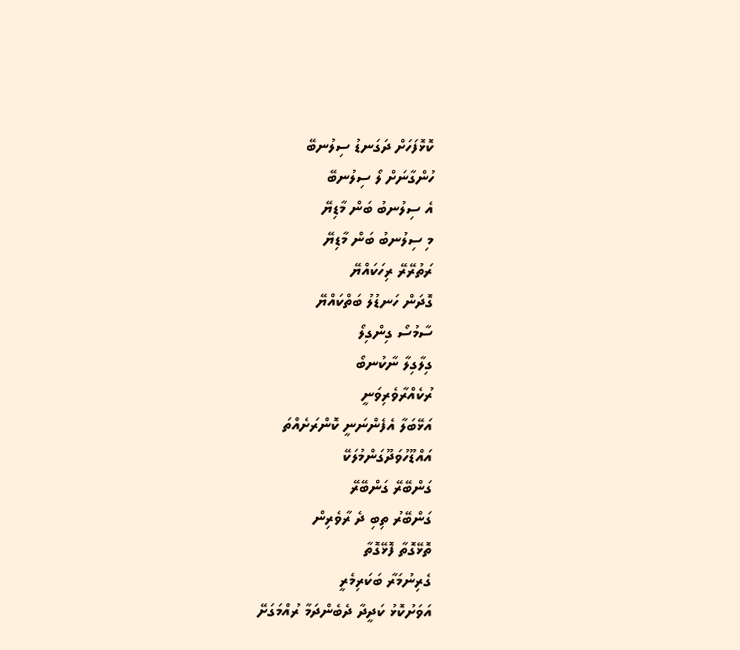ކޮޅޮފަހަށް ދަގަނޑު ސިލުނބޭ
ހުންގާނަށް ލޯ ސިލުނބޭ
އެ ސިލުނބު ބަން މާޑިޔޭ
މި ސިލުނބު ބަން މާޑިޔޭ
ރަތުރޭރޭ ރިހަކައްޔޭ
ގޮދަން ހަނޑުލު ބަތްކައްޔޭ
ސާމުސޯ ގިންގިލޯ
ގިލާގިލާ ނާކުނބޯ
ރުކެއްރާވެރިވަނީ
އަޅޭބަލާ އެފެންނަނީ ކޮންރަށެއްތަ
އައްޑޫހުވަދޫގަންމުލަކޭ
ގަންބޭރޭ ގަންބޭރޭ
ގަންބޭރު ތިބި ދެ ރާވެރިން
ތޮޅޭގޮތާ ފޮޅޭގޮތާ
ގެރިނުމަރާ ބަކަރިމެރީ
އަވަށުކޮޅު ކަދީދާ ދެބެންދަމާ ރުއްމަގަށޭ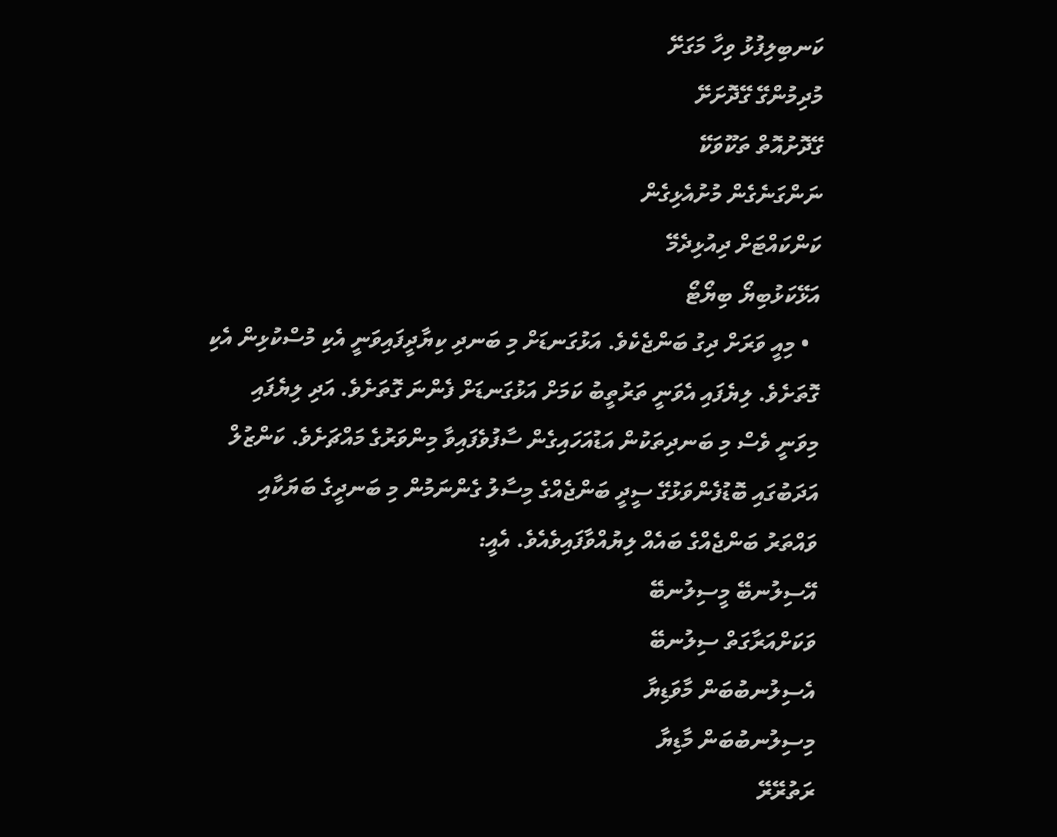ކަނބިލިފުޅު ވިހާ މަގަށޭ
މުދިމުންގޭ ގޭދޮށަށޭ
ގޭދޮށުއޮތް ތަކޫވަކޭ
ނަންގަނެގެން މުށުއެޅިގެން
ކަންކައްޓަށް ދިއުޅިދެމޭ
އަޅޭކަޅުބިޔޯ ބިޔޯޓޯ
  • މިއީ ވަރަށް ދިގު ބަންޖެކެވެ. އަޅުގަނޑަށް މި ބަނދި ކިޔާދީފައިވަނީ އެކި މުސްކުޅިން އެކި ގޮތަށެވެ. ލިޔެފައި އެވަނީ ތަރުތީބު ކަމަށް އަޅުގަނޑަށް ފެންނަ ގޮތަށެވެ. އަދި ލިޔެފައި މިވަނީ ވެސް މި ބަނދިތަކުން އަޑުއަހައިގެން ސާފުވެފައިވާ މިންވަރުގެ މައްޗަށެވެ. ކަންޒުލް އަދަބުގައި ބޮޑުފެންވަޅުގޭ ސީދީ ބަންޖެއްގެ މިސާލު ގެންނަމުން މި ބަނދީގެ ބަޔަކާއި ވައްތަރު ބަންޖެއްގެ ބައެއް ލިޔުއްވާފައިވެއެވެ. އެއީ:
އޭސިލުނބޭ މީސިލުނބޭ
ވަކަށްއަރާގަތް ސިލުނބޭ
އެސިލުނބުބަން މާވަޑިޔާ
މިސިލުނބުބަން މާޑިޔާ
ރަތުރޭރޭ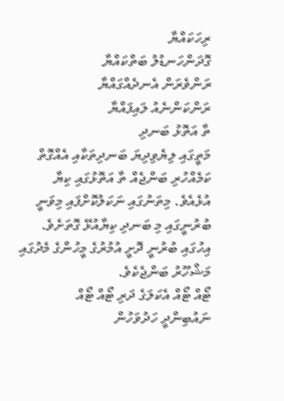ރިހަކައްޔާ
ގޮދަންހަނޑުލު ބަތްކައްޔާ
ރަންވެރަން އެނދެއްގައްޔާ
ރަންކަންނެއު ލައިފައްޔާ
ތާ އަތޮޅު ބަނދި
މަތީގައި ލިޔެވިދިޔަ ބަނދިތަކާއި އެއްގޮތް ކަމެއްހުރި ބަންޖެއް ތާ އަތޮޅުގައި ކިޔާ އުޅެއެވެ. މިތަނުގައި ނަކަލުކޮށްފައި މިވަނީ ބުރުނީގައި މި ބަނދި ކިޔާއުޅޭ ގޮތަށެވެ. އިހުގައި ބުރުނީ ދޮށީ އުމުރުގެ މީހުންގެ މެދުގައި މަޝްހޫރު ބަންޖެކެވެ.
ޓޯއް ޓޯއް އެކަލަގެ ދަރި ޓޯއް ޓޯއް
ނައުބިންދީ ހަދުވަހުން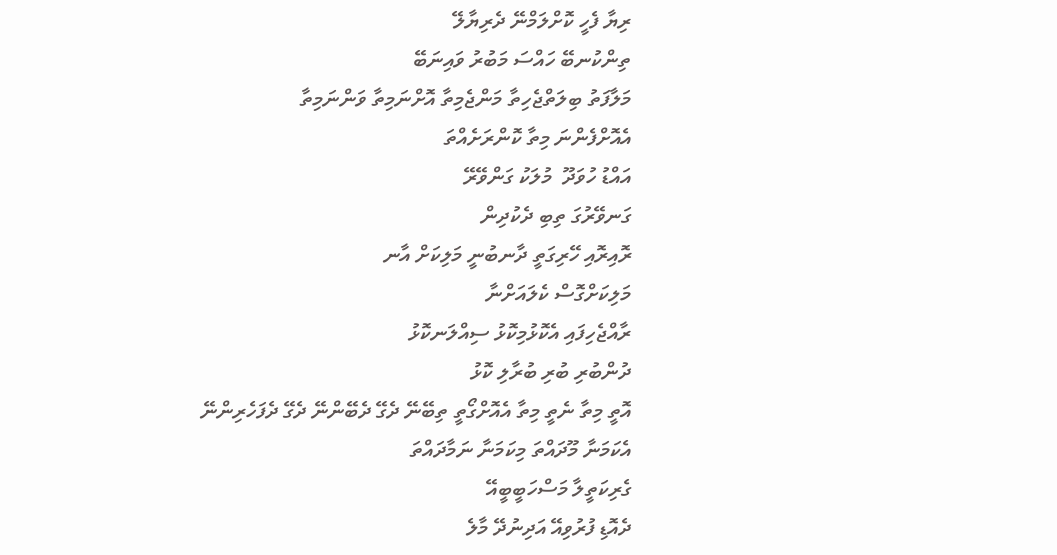ރިޔާ ފެހީ ކޮށްލަމްނޭ ދެރިޔާލޭ
ތިންކުނބޭ ހައްސަ މަބުރު ވައިނަބޭ
މަލާފަތު ބިލަތްޖެހިތާ މަންޖެމިތާ އޮށްނަމިތާ ވަންނަމިތާ
އެއޮށްފެންނަ މިތާ ކޮންރަށެއްތަ
އައްޑު ހުވަދޫ  މުލަކު ގަންވޭރޭ
ގަނވޭރުގަ ތިބި ދެކުދިން
ރޮއިރޮއި ހޭރިގަތީ ދާނބުނީ މަލިކަށް އާނ
މަލިކަށްގޮސް ކެލައަށްނާ
ރާއްޖެހިފައި އެކޮޅުމިކޮޅު ސިއްލަނކޮޅު
ދުންބުރި ބުރި ބުރާލި ކޮޅު
އޮތީ މިތާ ނެތީ މިތާ އެއޮށްގޯތީ ތިބޭނޭ ދެގޭ ދެބޭންނޭ ދެގޭ ދެފަހެރިންނޭ
އެކަމަނާ މޫދައްތަ މިކަމަނާ ނަމާދައްތަ
ގެރިކަތީލާ މަސްހަބީބީއޭ
ދެއޮޑި ފުރުވިއޭ އަދިނުދޭ މާލެ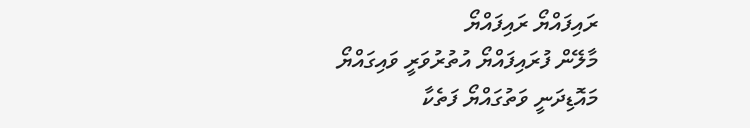ރައިފައްޔޯ ރައިފައްޔޯ
މާލޭން ފުރައިފައްޔޯ އުތުރުވަރީ ވައިގައްޔޯ
މައޮޑިދަނީ ވަތުގައްޔޯ ފަތެކާ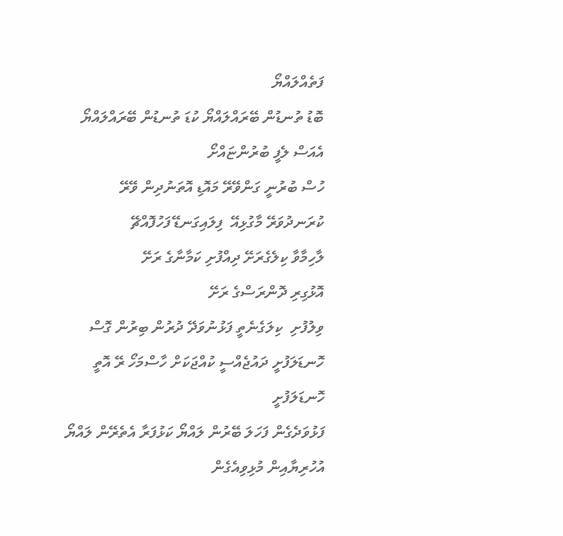ފަތެއްލައްޔޯ
ބޮޑު ތުނޑުން ބޭރައްލައްޔޯ ކުޑަ ތުނޑުން ބޭރައްލައްޔޯ
އެއަސް ލެފީ ބުރުންޏައްށޯ
ހުސް ބުރުނީ ގަންވޭރޭ މައޮޑި އޮތަނުދިން ވޭރޭ
ކުރަނދުވަރޭ މާގުޅިއޭ  ފިލައިގަނޑޭ ފަހުފޮއްޗޭ
ލާހިމާވާ ކިލެގެރަށޭ ދިއްފުށި ކަމާނާގެ ރަށޭ
އޮޅުގިރި ދޮންރަސްގެ ރަށޭ
ވިލުފުށި  ކިލަގެނެތީ ފަޅުނުވަދޭ ދުރުން ބިރުން ގޮސް
ހޮނޑަލަފުށީ ދައުޖެއްސީ ކުއްޖަކަށް ހާސްމަހޯ ރޭ އޮތީ ހޮނޑަލަފުށީ
ފަޅުވަދެގެން ފަހަލަ ބޭރުން ލައްޔޯ ކަޅުފަރާ އެތެރޭން ލައްޔޯ
އުހުރިޔާއިން މުޅިވިއެގެން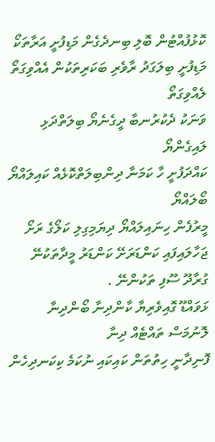ކޮޅުފުއްޓުން ބޮލި ބިނދެގެން މަޑިފުށީ އަރާތަކޯ
މަޑިފުށީ ބިލަގަދު ރާވެރި ބަކަރިތަކުން އެއްވިގަތޯ ލެއްވިގަތޯ
ވަނަކު ދެކުރުނބާ ދީގެނެޔޯ ބިލަތްދަޅި ލައިގެންޔޯ
ކައްދަފުށީ ހާ ކަމަނާ ދިންބިލަތްކޮޅެއް ކައިލައްޔޯ ބޯލައްޔޯ
މީރުފެން ހިނައިލައްޔޯ ދިޔަމިގިލި ކަލޯގެ ރަށޯ
ޖަހާލައިފައި ކަންޑަރަށޭ ކަންޑަރު މީދާތަކުނޭ
ގުރާދޫ ސޫފި ތަކުންނޭ .
ޅަވައްޑޫ ގޮއިވެރިޔާ ކާންދިނާ ބޯންދިނާ ލޮނުމަސް ތައްޓެއް ދިނާ
ފޮނިދާނީ ހިތުތަން ކައިކައި ނުކަމެ ކިކަނދިހެން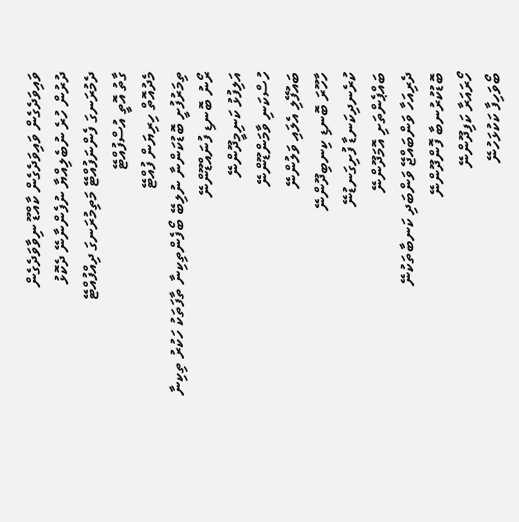ވައިވަދެގެން ވައިވަދެގެން ކާއްޑޫ ނިވާވަދެގެން
ދުރުން ހުރެ ނުބެލިއްޔާ ނުފެންނާނޭ ދެކޮޅު
ދެމުރަނގަ ފެންނަފުއްޓޭ މަތިމުރަނގަ ދިއްފުއްޓޭ
ގާތު އޮތީ އުސްފުއްޓޭ
މެދުއޮތް ހިރިޔަން ފުއްޓޭ
ތިމަރުފުށީ ބޮޑުކަންނާ ނުލިބޭ ބޯފެންތިކިނާ ތާފަތަކު ހަކުރު ތިކިނާ
ރޯނު ބޮނޑި ފުނައްޑޫންނޭ
އަލިފުޅު ކަނިމީދޫންނޭ
ހުސްކަނި ވާމަންޑޫންނޭ
ބައުފޭލި އެލައި ވަލުންނޭ
ހާހޫރަ ބޮނޑި ކިނބިދޫންނޭ
ކުރެނދިކަނޑާ ފުށިގަނޑުނޭ
ބައްޕެންތަށި އޮމަދޫންނޭ
ދެރިއަހާ ވަންބައްޖޭ ވަންބަދި ކަނބާތަކުނޭ
ބޮޑުކުރުނބާ ފޮންދޫންނޭ
ހޯރައަރާ ކަފިދޫންނޭ
ބޯވަހިފާ ކަކުޅަހުނޭ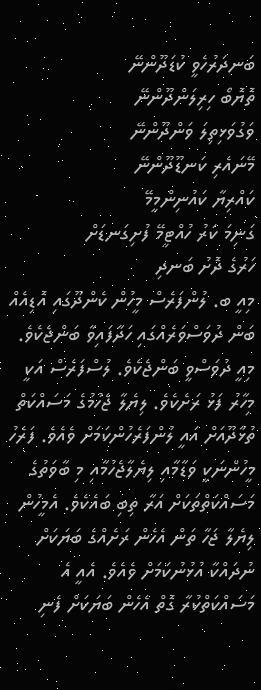ބަނދަރުހެވީ ކުޑަދޫންނޭ
ތޮޔޮބޯ ހިރިލަންދޫންނޭ
ވަގުވަޅިތިލަ ވަންދޫންނޭ
މޭނައެރި ކަނޑޫދޫންނޭ
ކައްރިޔާ ކައުނިންމީމޭ
ގަނިމަ ކަރު ހުއްޓީމޭ ފުށިގަނޑަށް
ހަރުގެ ދޮށު ބަނދި
މިއީ ބ. ލުންފަރެސް މީހުން ކެންދޫގައި އޮޑިއެއް ބަން ދުވަސްވަރެއްގައި ހަދާފައިވާ ބަންޖެކެވެ. މިއީ ދުވަސްވީ ބަންޖެކެވެ. ލުސްފަރެސް އަކީ މިހާރު ފަޅު ރަށެކެވެ. ލިޔެލާ ޖެހުމުގެ މަސައްކަތް ތުޅާދޫއަށް އައީ ލުންފަރެހުންކަމަށް ވެއެވެ. ފަރެހު މީހުންނަކީ ވަޑާމާއި ލިޔެލާޖެހުމާއި މި ބާވަތުގެ މަސައްކަތްތަކަށް އަރާ ތިބި ބައެކެވެ. އެމީހުން ލިޔެލާ ޖަހާ ތަން އެހެން ރަށެއްގެ ބަޔަކަށް ނުދައްކާ އުޅުނުކަމަށް ވެއެވެ. އެއީ އެ މަސައްކަތްކުރާ ގޮތް އެހެން ބަޔަކަށް ފެނި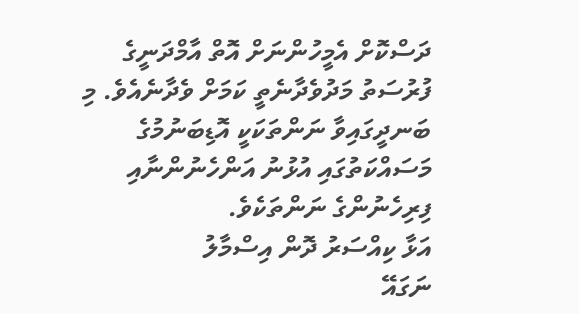ދަސްކޮށް އެމީހުންނަށް އޮތް އާމްދަނީގެ ފުރުސަތު މަދުވެދާނެތީ ކަމަށް ވެދާނެއެވެ. މި ބަނދީގައިވާ ނަންތަކަކީ އޮޑިބަނުމުގެ މަސައްކަތުގައި އުޅުނު އަންހެނުންނާއި ފިރިހެނުންގެ ނަންތަކެވެ.
އަޅާ ކިއްސަރު ދޮން އިސްމާލު
ނަގައޭ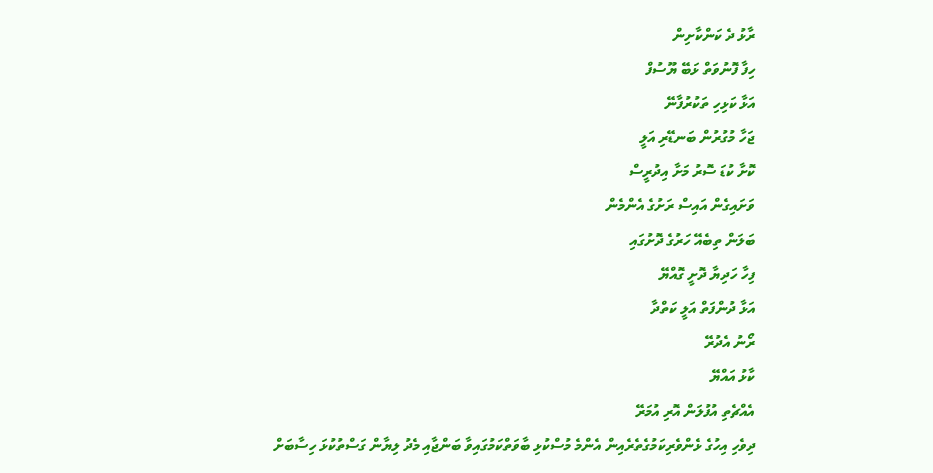ރާޅު ދެ ކަންކާށިން
ހިފާ ފޮނުވަތް ޅަބޭ ޔޫސުފް
އަޅާ ކަޅިހި ތަކުރުފާނޭ
ޖަހާ މުގުރުން ބަނޑޭރި އަލީ
ކޮށާ ކުޑަ ސޮރު މަށާ އިދުރީސް
ވަށައިގެން އައިސް ރަށުގެ އެންމެން
ބަލަން ތިބެއޭ ހަރުގެ ދޮށުގައި
ފިހާ ހަދިޔާ ދޮށީ ގޮއްޔޭ
އަޅާ ދުންފަތް އަލީ ކަތްދާ
ރޯނު އެދުރޭ
ކާޅު އައްޔޭ
އެއްޗެތި އުފުލަން އޮރި އުމަރޭ
ދިވެހި އިހުގެ ޅެންވެރިކަމުގެތެރެއިން އެންމެ މުސްކުޅި ބާވަތްކަމުގައިވާ ބަންޖާއި މެދު ލިޔާން ގަސްތުކުޅަ ހިސާބަށް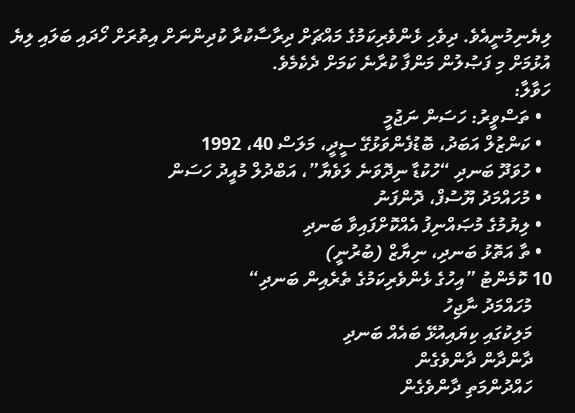ލިޔެނިމުނީއެވެ. ދިވެހި ޅެންވެރިކަމުގެ މައްޗަށް ދިރާސާކުރާ ކުދިންނަށް އިތުރަށް ހޯދައި ބަލައި ލިޔެ އުޅުމަށް މި ފަޞުލުން މަންފާ ކުރާނެ ކަމަށް ދެކެމެވެ.
ހަވާލާ:
  • ތަސްވީރު: ހަސަން ނަޖުމީ
  • ކަންޒުލް އަބަދު، ބޮޑުފެންވަޅުގޭ ސީދީ، މަލަސް 40، 1992
  • ހުވަދޫ ބަނދި “ހުކުޑާ ނިދޮވަނެ ލަވެޔާ”، އަބްދުލް މުއީދު ހަސަން
  • މުހައްމަދު ޔޫސުފް، ދޮންފަނު
  • ލިޔުމުގެ މުޞައްނިފު އެއްކޮށްފައިވާ ބަނދި
  • ތާ އަތޮޅު ބަނދި، ނިޔާޒް (ބުރުނީ)
10 ކޮމެންޓު ”އިހުގެ ޅެންވެރިކަމުގެ ތެރެއިން ބަނދި“
    މުހައްމަދު ނާޖިހު
    މަލިކުގައި ކިޔައިއުޅޭ ބައެއް ބަނދި
    ދާންދާން ދާންވެގެން
    ހައްދުންމަތި ދާންވެގެން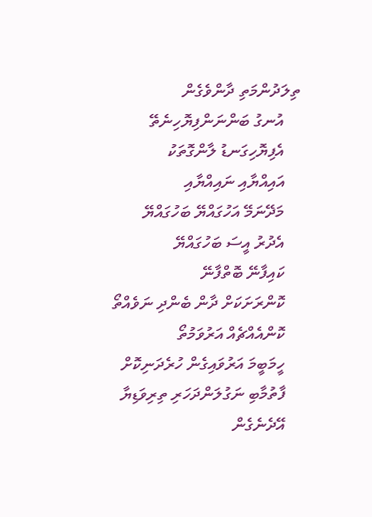ތިލަދުންމަތި ދާންވެގެން
    އުނގު ބަންނަންފިޔޮހިނެތޭ
    އެފިޔޮހިގަނޑު ލާންގޮތަކު
    އައިއްޔާއި ނައިއްޔާއި
    މަދޭނަމޭ އަހުގައްޔޭ ބަހުގައްޔޭ
    އެދުރު އީސަ ބަހުގައްޔޭ
    ކައިފާނޭ ބޮތްފާނޭ
    ކޮންރަށަކަށް ދާން ބެންދި ނަވެއްތޯ
    ކޮންއެއްޗެއް އަރުވަމުތޯ
    ހީމަބީމަ އަރުވައިގެން ހުރެދަނިކޮށް
    ފާތުމާބި ނަގުލަންދަހަރި ތިރިވަޑިޔާ
    އޭދެނެގެން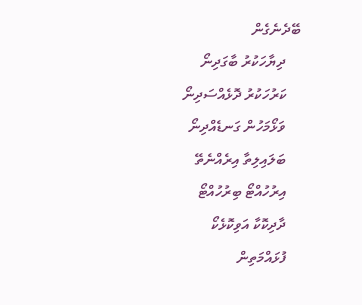ބޭދެނެގެން
    ދިޔާހަކުރު ބާގަދިނޯ
    ކަރުހަކުރު ދޮޅެއްސަދިނޯ
    ވަޅޯމަހުން ގަނޑެއްދިނޯ
    ބަލައިލިތާ އިރެއްނެތޭ
    އިރުހުއްޓޯ ބިރުހުއްޓޯ
    ދާދިކޮކާ އަވިކޮޅެކޯ
    ފުޅައްމަތިން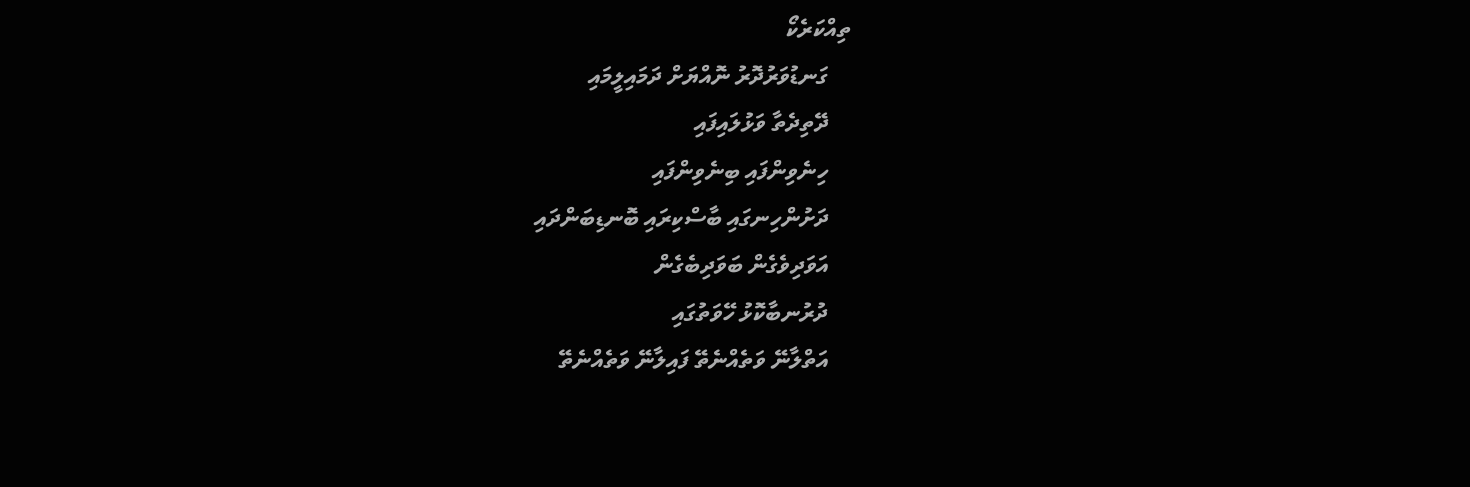ތިއްކަރެކޯ
    ގަނޑުވަރުދޮރު ނޮއްޔަށް ދަމައިލީމައި
    ދޭތިދެތާ ވަޅުލައިފައި
    ހިނެވިންފައި ބިނެވިންފައި
    ދަށުންހިނގައި ބާސްކިރައި ބޮނޑިބަންދައި
    އަވަދިވެގެން ބަވަދިބެގެން
    ދުރުނބާކޮޅު ހޭވަތުގައި
    އަތްލާނޭ ވަތެއްނެތޭ ފައިލާނޭ ވަތެއްނެތޭ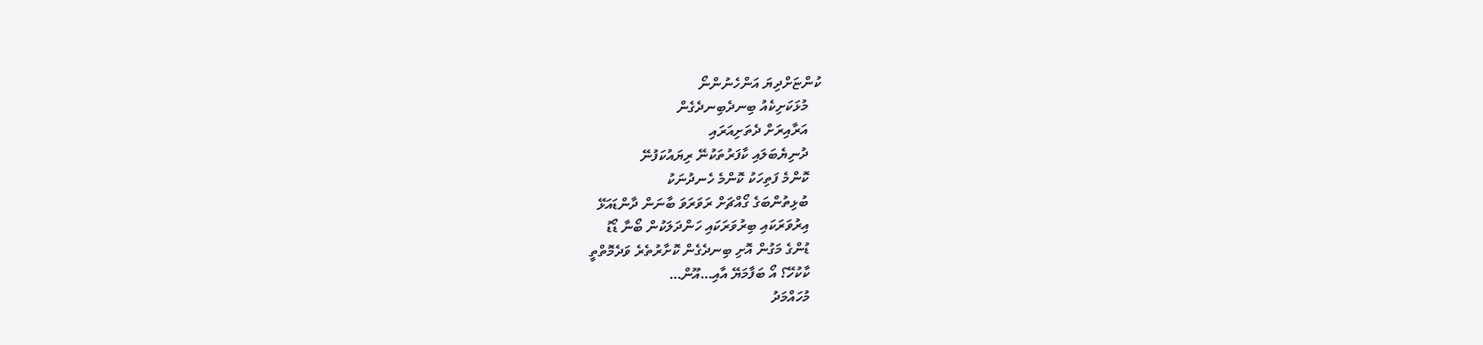ކުންޏަށްދިޔަ އަންހެނުންނޯ
    މުޅަކަށިކެއު ބިނދެބިނދެގެން
    އަރާއިރަށް ދެތަށިއަރައި
    ދުނިޔެބަލައި ކާފަރުތަކުނޭ ރިޔައުކަފުނޭ
    ކޮންމެ ފަތިހަކު ކޮންމެ ހެނދުނަކު
    ބުޅިތުންބަގެ ގޯއްޗަށް ރަވަރަވަ ބާނަން ދާންޑައަޅޭ
    އިރުވަރަކައި ބިރުވަރަކައި ހަންދަލަކުން ބޯނާ ޑޯޑު
    ޑުންގެ މަގުން އޮށި ބިނދެގެން ކޮށާރުތެރެ ވަދެމޮތްތީ
    ކާކުހޭ؟ އޯ ބަފާމަޔޭ އާއި…އޫން…
    މުހައްމަދު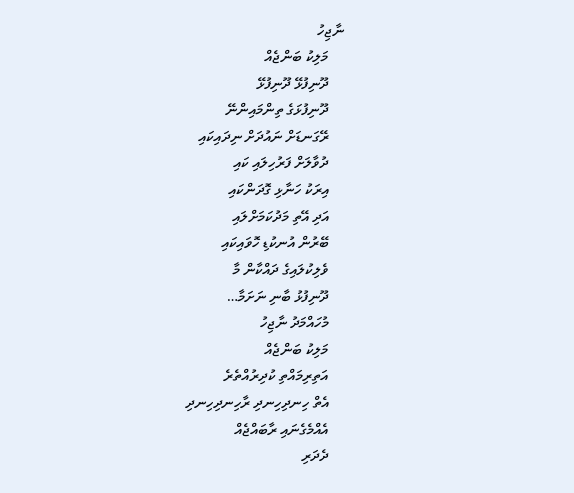ނާޖިހު
    މަލިކު ބަންޖެއް
    ދޫނިފުޅޭ ދޫނިފުޅޭ
    ދޫނިފުޅަގެ ތިންމައިންނޭ
    ރޭގަނޑަށް ނައުދަށް ނިދައިކައި
    ދުވާލަށް ފަރުހިލައި ކައި
    އިރަކު ހަނާޅި ގޮދަންކައި
    އަދި އޭތި މަދުކަމަށްލައި
    ބޭރުން އުނކުޑި ހޮވައިކައި
    ވެލިކުލައިގެ ދައްކާން މާ
    ދޫނިފުޅު ބާނި ނަށަމާ…
    މުހައްމަދު ނާޖިހު
    މަލިކު ބަންޖެއް
    އަތިރިމައްތި ކުދިރުއްތެރެ
    އެތް ހިނދިހިނދި ރާހިނދިހިނދި
    އެއްމެގެނައި ރާބައްޖެއް
    ދެދަރި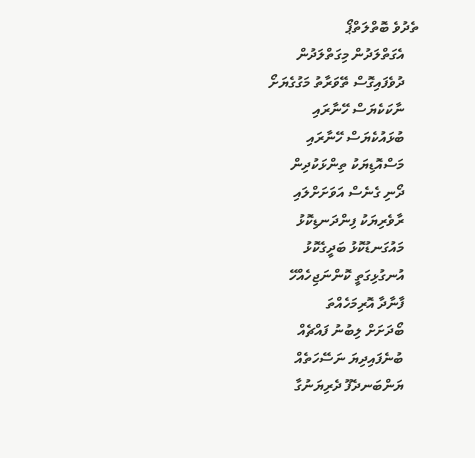ތެދުވެ ބޮތްލަތްޕޯ
    އެގަތްލަދުން މިގަތްލަދުން
    ދުވެފައިގޮސް ތޭވަރާތު މަގުގެޔަށޯ
    ނާކަކެޔަސް ހޭނާރައި
    ބުޅައުކެޔަސް ހޭނާރައި
    މަސްއޮޑިޔަކު ތިންޅަކުދިން
    ދޯނި ގެނެސް އަވަށަށްލައި
    ރާވެރިޔަކު ފިންދަނޑިކޮޅު
    މައުގަނޑުކޮޅު ބަދީގެކޮޅު
    އުނގުޅިގަތީ ކޮންނަޖިހެއްހޭ
    ފާނާދާ އޮރިމަހެއްތަ
    ބޯދަށަށް ލިބުނު ފައްޗެއް
    ބުނެފައިދިޔަ ނަސޭހަތެއް
    ޔަންބަނދެފޫ ދެރިޔަނުގާ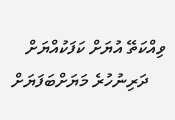ވިއްކަތޭ އުޔަށް ކަފަކުއްޔަށް
    ދަރިނުހުރެ މަޔަށްބަފަޔަށް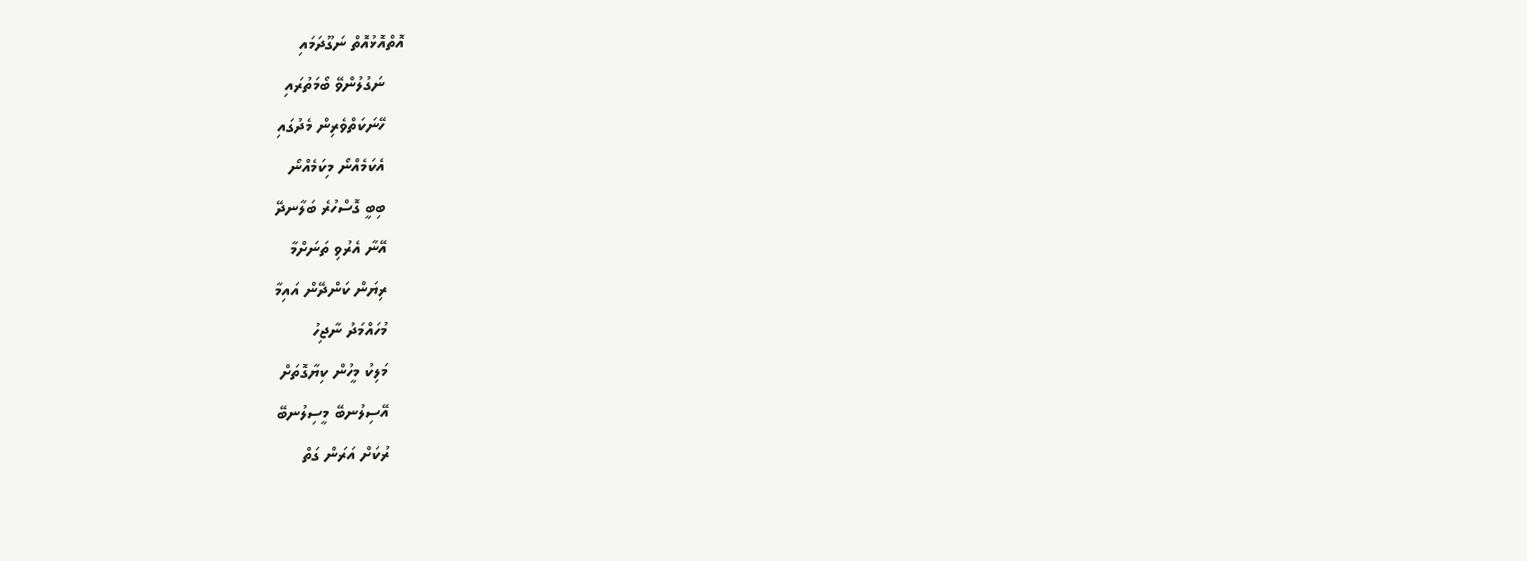އޮތްއޮޅުއޮތް ނަގޫދަމައި
    ނަގުލުންވޭ ބޯމަތުރައި
    ހޭނަކަތްވެރިން މެދުގައި
    އެކަމެއްނޯ މިކަމެއްނޯ
    ބިބީ ގޮސްހުރެ ބަލާނދޭ
    އޭނާ އެރުވި ތަނަށްމާ
    ރިޔަން ކަންދޭން އައިމާ
    މުހައްމަދު ނާޖިހު
    މަލިކު މީހުން ކިޔާގޮތަށް
    އޭސިލުނބޭ މީސިލުނބޭ
    ރުކަށް އަރަން ގަތް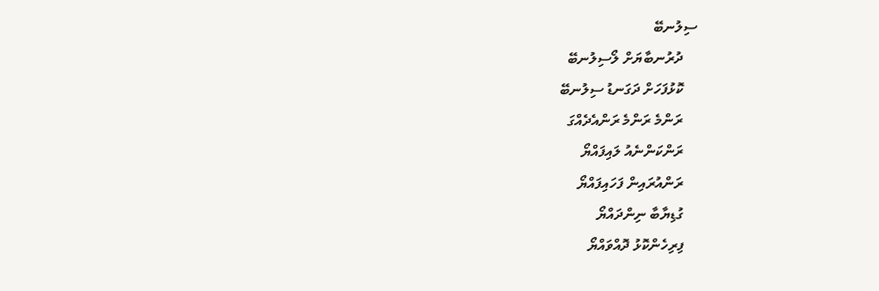ސިލުނބޭ
    ދުރުނބާޔަށް ލޯސިލުނބޭ
    ކޮޅުފަހަށް ދަގަނޑު ސިލުނބޭ
    ރަންމެ ރަންމެ ރަންއެދެއްގަ
    ރަންކަންނެއު ލައިފައްޔޯ
    ރަންއުރައިން ފަހައިފައްޔޯ
    ގުޑިޔާބާ ނިންދައްޔޯ
    ފިރިހެންކޮޅު ދޮއްވައްޔޯ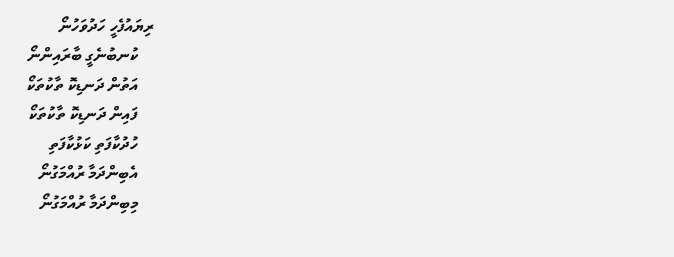ރިޔައުފެހީ ހަދުވަހުނޯ
    ކުނބުނެގީ ބާރައިންނޯ
    އަތުން ދަނޑިކޮ ތާކުތަކޯ
    ފައިން ދަނޑިކޮ ތާކުތަކޯ
    ހުދުކާފަތި ކަޅުކާފަތި
    އެބިންދަމާ ރުއްމަގުނޯ
    މިބިންދަމާ ރުއްމަގުނޯ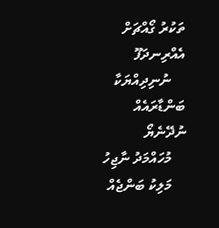ތަކުރު ގޯއްޗަށް އެއްރިނދަފޫ
    ނުނިދިއްޔަކާ ބަންޑާރައެއް ނުދޭނެޔޯ
    މުހައްމަދު ނާޖިހު
    މަލިކު ބަންޖެއް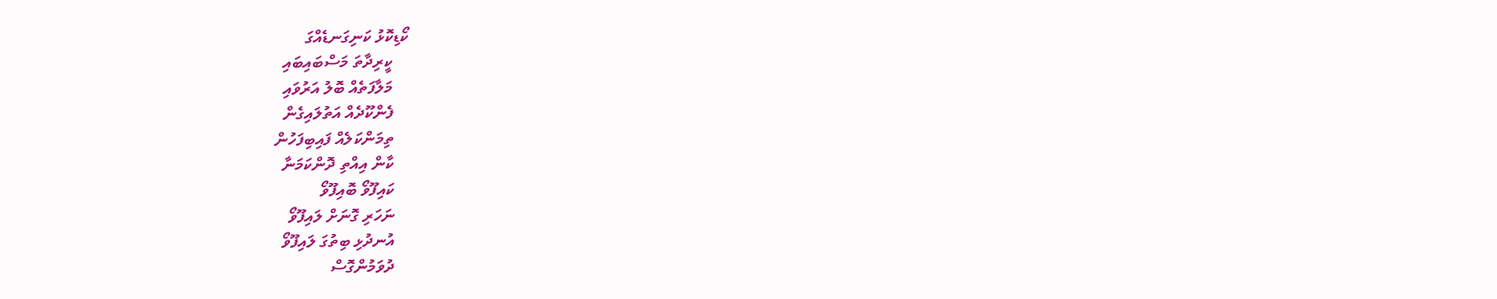ކޯޑިކޮޅު ކަނިގަނޑެއްގަ
    ކީރިދާތަ މަސްބައިބައި
    މަލާފަތެއް ބޮލު އަރުވައި
    ފެންކޫދެއް އަތުލައިގެން
    ތިމަންކަލެއް ފައިބިފަހުން
    ކާން އިއްތި ދޮންކަމަނާ
    ކައިފޫވޯ ބޮއިފޫވޯ
    ނަހަރި ގޮނަށް ލައިފޫވޯ
    އުނދުޅި ބިތުގަ ލައިފޫވޯ
    ދުވަމުންގޮސް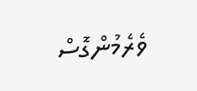ވެރެމުންގޮސް